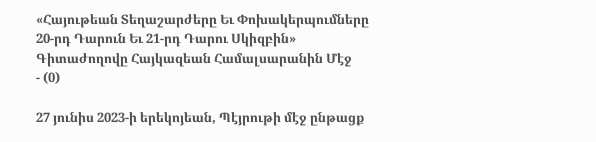«Հայութեան Տեղաշարժերը Եւ Փոխակերպումները 20-րդ Դարուն Եւ 21-րդ Դարու Սկիզբին» Գիտաժողովը Հայկազեան Համալսարանին Մէջ
- (0)

27 յունիս 2023-ի երեկոյեան, Պէյրութի մէջ ընթացք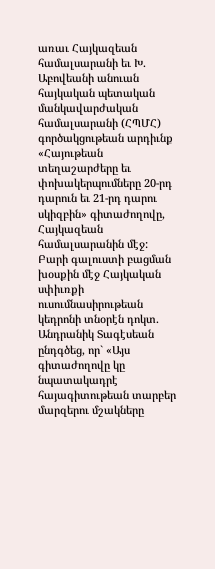առաւ Հայկազեան համալսարանի եւ Խ. Աբովեանի անուան հայկական պետական մանկավարժական համալսարանի (ՀՊՄՀ) գործակցութեան արդիւնք «Հայութեան տեղաշարժերը եւ փոխակերպումները 20-րդ դարուն եւ 21-րդ դարու սկիզբին» գիտաժողովը, Հայկազեան համալսարանին մէջ:
Բարի գալուստի բացման խօսքին մէջ Հայկական սփիւռքի ուսումնասիրութեան կեդրոնի տնօրէն դոկտ. Անդրանիկ Տագէսեան ընդգծեց, որ` «Այս գիտաժողովը կը նպատակադրէ հայագիտութեան տարբեր մարզերու մշակները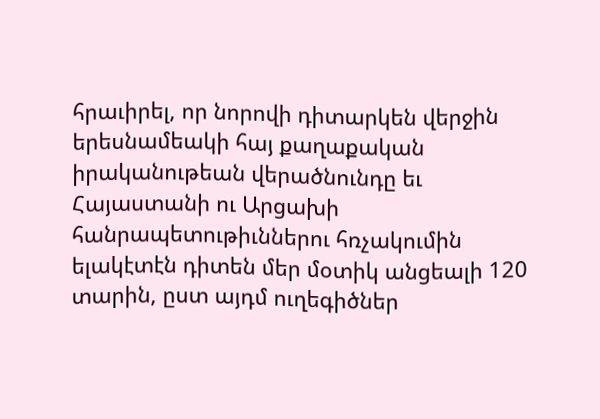հրաւիրել, որ նորովի դիտարկեն վերջին երեսնամեակի հայ քաղաքական իրականութեան վերածնունդը եւ Հայաստանի ու Արցախի հանրապետութիւններու հռչակումին ելակէտէն դիտեն մեր մօտիկ անցեալի 120 տարին, ըստ այդմ ուղեգիծներ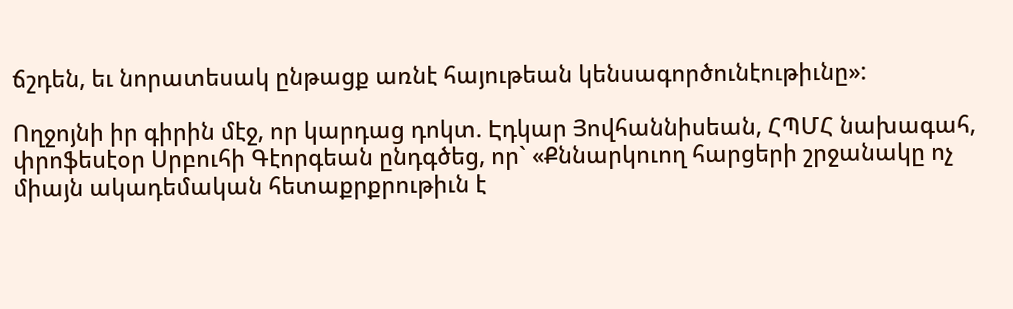ճշդեն, եւ նորատեսակ ընթացք առնէ հայութեան կենսագործունէութիւնը»:

Ողջոյնի իր գիրին մէջ, որ կարդաց դոկտ. Էդկար Յովհաննիսեան, ՀՊՄՀ նախագահ, փրոֆեսէօր Սրբուհի Գէորգեան ընդգծեց, որ` «Քննարկուող հարցերի շրջանակը ոչ միայն ակադեմական հետաքրքրութիւն է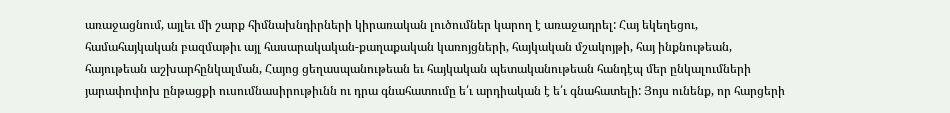առաջացնում, այլեւ մի շարք հիմնախնդիրների կիրառական լուծումներ կարող է առաջադրել: Հայ եկեղեցու, համահայկական բազմաթիւ այլ հասարակական-քաղաքական կառոյցների, հայկական մշակոյթի, հայ ինքնութեան, հայութեան աշխարհընկալման, Հայոց ցեղասպանութեան եւ հայկական պետականութեան հանդէպ մեր ընկալումների յարափոփոխ ընթացքի ուսումնասիրութիւնն ու դրա գնահատումը ե՛ւ արդիական է ե՛ւ գնահատելի: Յոյս ունենք, որ հարցերի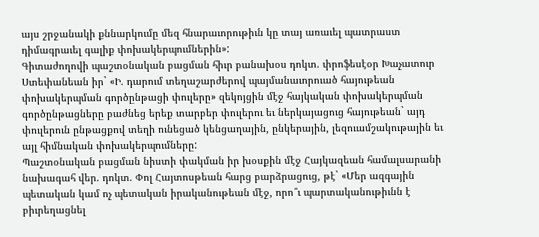այս շրջանակի քննարկումը մեզ հնարաւորութիւն կը տայ առաւել պատրաստ դիմագրաւել գալիք փոխակերպումներին»:
Գիտաժողովի պաշտօնական բացման հիւր բանախօս դոկտ. փրոֆեսէօր Խաչատուր Ստեփանեան իր` «Ի. դարում տեղաշարժերով պայմանաւորուած հայութեան փոխակերպման գործընթացի փուլերը» զեկոյցին մէջ հայկական փոխակերպման գործընթացները բաժնեց երեք տարբեր փուլերու եւ ներկայացուց հայութեան` այդ փուլերուն ընթացքով տեղի ունեցած կենցաղային, ընկերային, լեզուամշակութային եւ այլ հիմնական փոխակերպումները:
Պաշտօնական բացման նիստի փակման իր խօսքին մէջ Հայկազեան համալսարանի նախագահ վեր. դոկտ. Փոլ Հայտոսթեան հարց բարձրացուց, թէ` «Մեր ազգային պետական կամ ոչ պետական իրականութեան մէջ, որո՞ւ պարտականութիւնն է բիւրեղացնել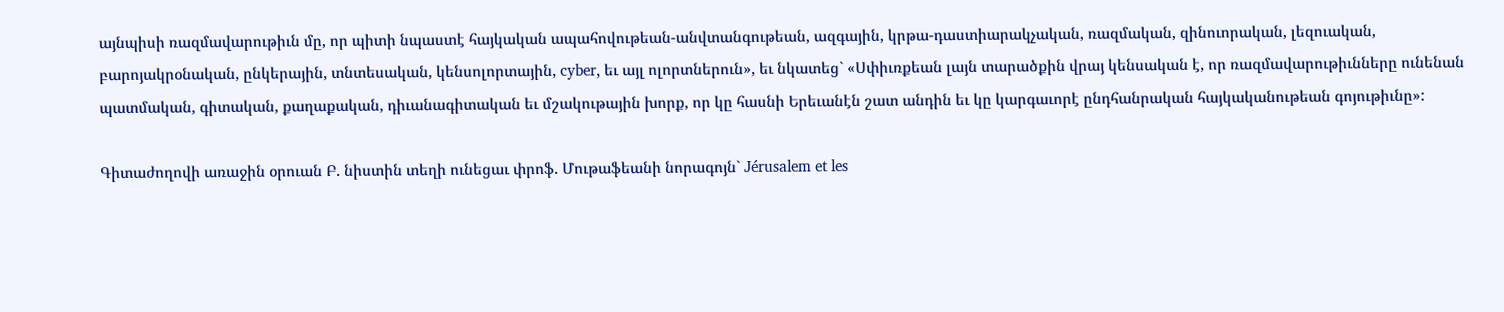այնպիսի ռազմավարութիւն մը, որ պիտի նպաստէ հայկական ապահովութեան-անվտանգութեան, ազգային, կրթա-դաստիարակչական, ռազմական, զինուորական, լեզուական, բարոյակրօնական, ընկերային, տնտեսական, կենսոլորտային, cyber, եւ այլ ոլորտներուն», եւ նկատեց` «Սփիւռքեան լայն տարածքին վրայ կենսական է, որ ռազմավարութիւնները ունենան պատմական, գիտական, քաղաքական, դիւանագիտական եւ մշակութային խորք, որ կը հասնի Երեւանէն շատ անդին եւ կը կարգաւորէ ընդհանրական հայկականութեան գոյութիւնը»:

Գիտաժողովի առաջին օրուան Բ. նիստին տեղի ունեցաւ փրոֆ. Մութաֆեանի նորագոյն` Jérusalem et les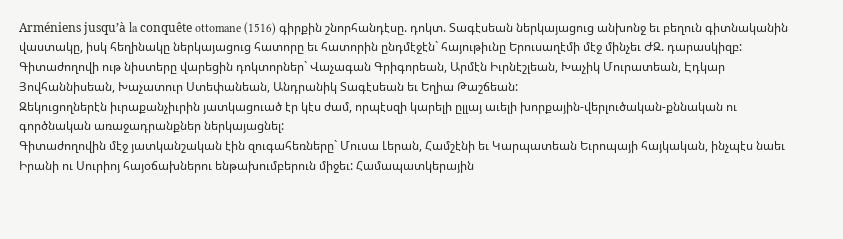Arméniens jusqu’à la conquête ottomane (1516) գիրքին շնորհանդէսը. դոկտ. Տագէսեան ներկայացուց անխոնջ եւ բեղուն գիտնականին վաստակը, իսկ հեղինակը ներկայացուց հատորը եւ հատորին ընդմէջէն` հայութիւնը Երուսաղէմի մէջ մինչեւ ԺԶ. դարասկիզբ:
Գիտաժողովի ութ նիստերը վարեցին դոկտորներ` Վաչագան Գրիգորեան, Արմէն Իւրնէշլեան, Խաչիկ Մուրատեան, Էդկար Յովհաննիսեան, Խաչատուր Ստեփանեան, Անդրանիկ Տագէսեան եւ Եղիա Թաշճեան:
Զեկուցողներէն իւրաքանչիւրին յատկացուած էր կէս ժամ, որպէսզի կարելի ըլլայ աւելի խորքային-վերլուծական-քննական ու գործնական առաջադրանքներ ներկայացնել:
Գիտաժողովին մէջ յատկանշական էին զուգահեռները` Մուսա Լերան, Համշէնի եւ Կարպատեան Եւրոպայի հայկական, ինչպէս նաեւ Իրանի ու Սուրիոյ հայօճախներու ենթախումբերուն միջեւ: Համապատկերային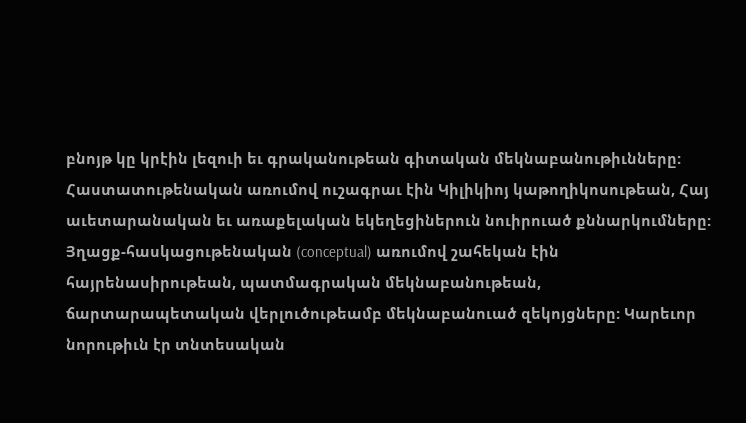բնոյթ կը կրէին լեզուի եւ գրականութեան գիտական մեկնաբանութիւնները: Հաստատութենական առումով ուշագրաւ էին Կիլիկիոյ կաթողիկոսութեան, Հայ աւետարանական եւ առաքելական եկեղեցիներուն նուիրուած քննարկումները: Յղացք-հասկացութենական (conceptual) առումով շահեկան էին հայրենասիրութեան, պատմագրական մեկնաբանութեան, ճարտարապետական վերլուծութեամբ մեկնաբանուած զեկոյցները: Կարեւոր նորութիւն էր տնտեսական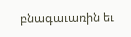բնագաւառին եւ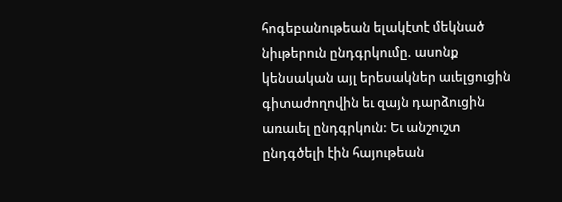հոգեբանութեան ելակէտէ մեկնած նիւթերուն ընդգրկումը. ասոնք կենսական այլ երեսակներ աւելցուցին գիտաժողովին եւ զայն դարձուցին առաւել ընդգրկուն: Եւ անշուշտ ընդգծելի էին հայութեան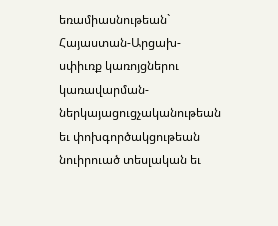եռամիասնութեան` Հայաստան-Արցախ-սփիւռք կառոյցներու կառավարման-ներկայացուցչականութեան եւ փոխգործակցութեան նուիրուած տեսլական եւ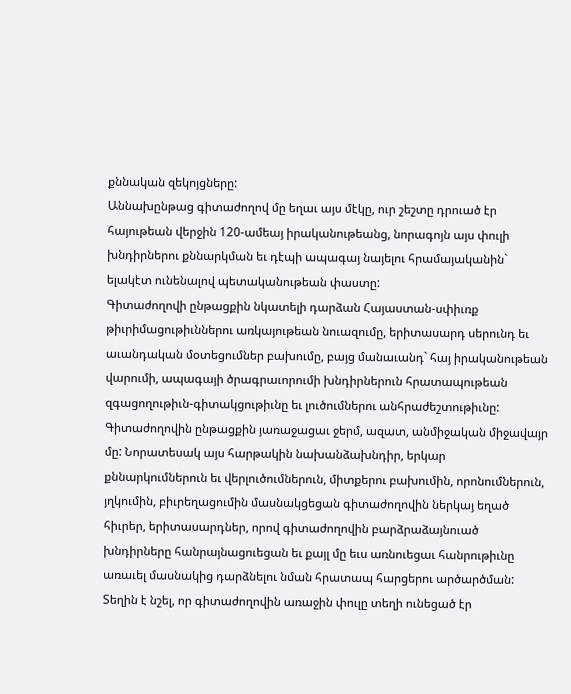քննական զեկոյցները:
Աննախընթաց գիտաժողով մը եղաւ այս մէկը, ուր շեշտը դրուած էր հայութեան վերջին 120-ամեայ իրականութեանց, նորագոյն այս փուլի խնդիրներու քննարկման եւ դէպի ապագայ նայելու հրամայականին` ելակէտ ունենալով պետականութեան փաստը:
Գիտաժողովի ընթացքին նկատելի դարձան Հայաստան-սփիւռք թիւրիմացութիւններու առկայութեան նուազումը, երիտասարդ սերունդ եւ աւանդական մօտեցումներ բախումը, բայց մանաւանդ` հայ իրականութեան վարումի, ապագայի ծրագրաւորումի խնդիրներուն հրատապութեան զգացողութիւն-գիտակցութիւնը եւ լուծումներու անհրաժեշտութիւնը:
Գիտաժողովին ընթացքին յառաջացաւ ջերմ, ազատ, անմիջական միջավայր մը: Նորատեսակ այս հարթակին նախանձախնդիր, երկար քննարկումներուն եւ վերլուծումներուն, միտքերու բախումին, որոնումներուն, յղկումին, բիւրեղացումին մասնակցեցան գիտաժողովին ներկայ եղած հիւրեր, երիտասարդներ, որով գիտաժողովին բարձրաձայնուած խնդիրները հանրայնացուեցան եւ քայլ մը եւս առնուեցաւ հանրութիւնը առաւել մասնակից դարձնելու նման հրատապ հարցերու արծարծման:
Տեղին է նշել, որ գիտաժողովին առաջին փուլը տեղի ունեցած էր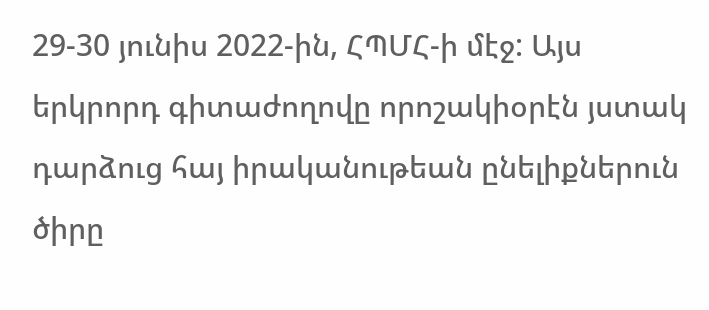29-30 յունիս 2022-ին, ՀՊՄՀ-ի մէջ: Այս երկրորդ գիտաժողովը որոշակիօրէն յստակ դարձուց հայ իրականութեան ընելիքներուն ծիրը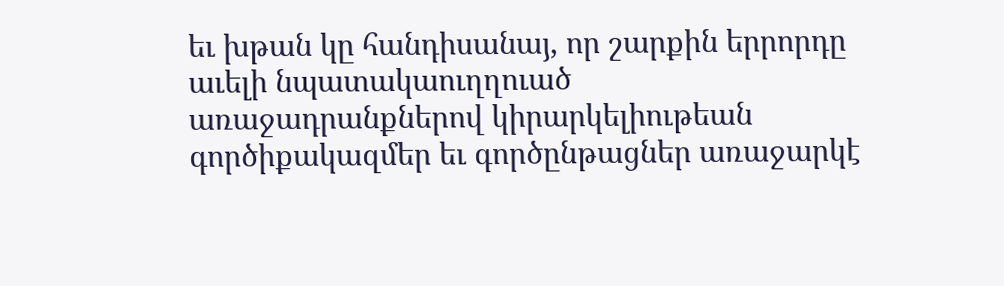եւ խթան կը հանդիսանայ, որ շարքին երրորդը աւելի նպատակաուղղուած առաջադրանքներով կիրարկելիութեան գործիքակազմեր եւ գործընթացներ առաջարկէ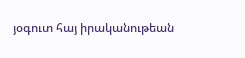յօգուտ հայ իրականութեան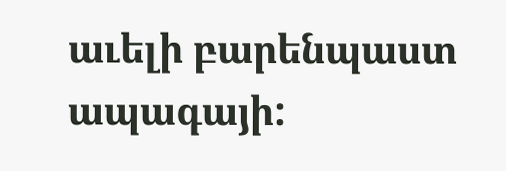աւելի բարենպաստ ապագայի: